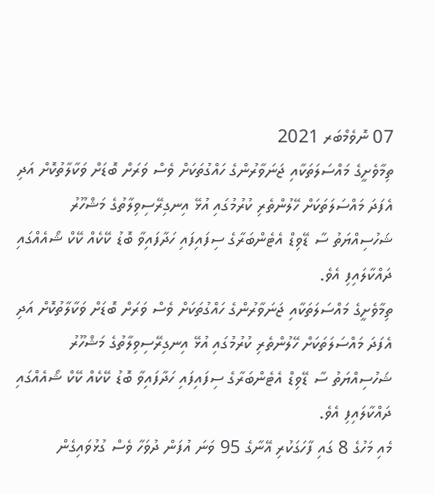07 ނޮވެމްބަރ 2021
ތިމާވެށީގެ މައްސަލަތަކާއި ޖަނަވާރުންގެ ހައްގުތަކަށް ވެސް ވަރަށް ބޮޑަށް ވަކާލާތުކޮށް އަދި އެފަދަ މައްސަލަތަކަށް ހޭލުންތެރި ކުރުމުގައި އުޅޭ އިނގިރޭސިވިލާތުގެ މަޝްހޫރު ޝަހުސިއްޔަތު ސާ ޑޭވިޑް އެޓެންބަރާގެ ސިފައިފައި ހަދާފައިވާ ބޮޑު ކޭކެއް ކޭކް ޝޯއެއްގައި ދައްކާލައިފި އެވެ.
ތިމާވެށީގެ މައްސަލަތަކާއި ޖަނަވާރުންގެ ހައްގުތަކަށް ވެސް ވަރަށް ބޮޑަށް ވަކާލާތުކޮށް އަދި އެފަދަ މައްސަލަތަކަށް ހޭލުންތެރި ކުރުމުގައި އުޅޭ އިނގިރޭސިވިލާތުގެ މަޝްހޫރު ޝަހުސިއްޔަތު ސާ ޑޭވިޑް އެޓެންބަރާގެ ސިފައިފައި ހަދާފައިވާ ބޮޑު ކޭކެއް ކޭކް ޝޯއެއްގައި ދައްކާލައިފި އެވެ.
މެއި މަހުގެ 8 ގައި ފާހަގަކުރި އޭނާގެ 95 ވަނަ އުފަން ދުވަހާ ވެސް ގުޅުވައިގެން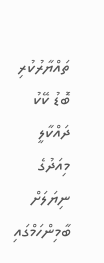ތައްޔާރުކުރި ބޮޑު ކޭކު ދައްކާލީ މިއަދުގެ ނިޔަލަށް ބާމިންހަމްގައި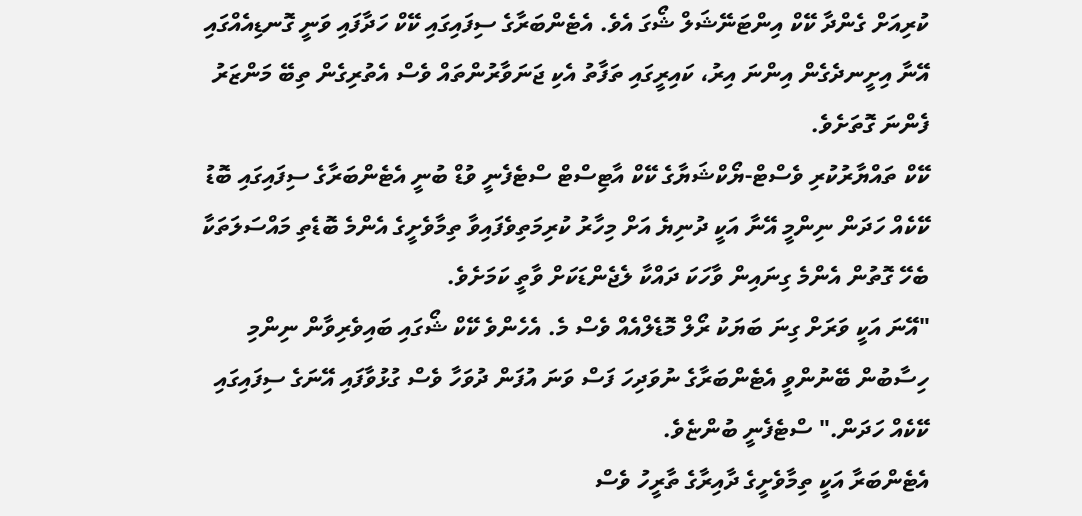ކުރިއަށް ގެންދާ ކޭކް އިންޓަނޭޝަލް ޝޯގަ އެވެ. އެޓެންބަރާގެ ސިފައިގައި ކޭކް ހަދާފައި ވަނީ ގޮނޑިއެއްގައި އޭނާ އިށީނދެގެން އިންނަ އިރު، ކައިރީގައި ތަފާތު އެކި ޖަނަވާރުންތައް ވެސް އެތުރިގެން ތިބޭ މަންޒަރު ފެންނަ ގޮތަށެވެ.
ކޭކް ތައްޔާރުކުރި ވެސްޓް-ޔޯކްޝަޔާގެ ކޭކް އާޓިސްޓް ސްޓެފެނީ ވުޑް ބުނީ އެޓެންބަރާގެ ސިފައިގައި ބޮޑު ކޭކެއް ހަދަން ނިންމީ އޭނާ އަކީ ދުނިޔެ އަށް މިހާރު ކުރިމަތިވެފައިވާ ތިމާވެށީގެ އެންމެ ބޮޑެތި މައްސަލަތަކާ ބެހޭ ގޮތުން އެންމެ ގިނައިން ވާހަކަ ދައްކާ ލެޖެންޑަކަށް ވާތީ ކަމަށެވެ.
"އޭނަ އަކީ ވަރަށް ގިނަ ބަޔަކު ރޯލް މޮޑެލްއެއް ވެސް މެ. އެހެންވެ ކޭކް ޝޯގައި ބައިވެރިވާން ނިންމި ހިސާބުން ބޭނުންވީ އެޓެންބަރާގެ ނުވަދިހަ ފަސް ވަނަ އުފަން ދުވަހާ ވެސް ގުޅުވާފައި އޭނަގެ ސިފައިގައި ކޭކެއް ހަދަން." ސްޓެފެނީ ބުންޏެވެ.
އެޓެންބަރާ އަކީ ތިމާވެށީގެ ދާއިރާގެ ތާރީހު ވެސް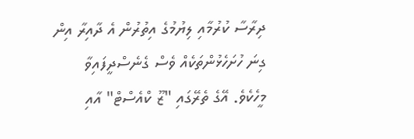ދިރާސާ ކުރުމާއި ލިޔުމުގެ އިތުރުން އެ ދާއިރާ އިން ގިނަ ހުށަހެޅުންތަކެއް ވެސް ގެނެސްދީފައިވާ މީހެކެވެ. އޭގެ ތެރޭގައި "ޒޫ ކްއެސްޓް" އާއި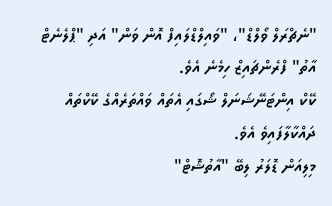"ނެޗްރަލް ވޯލްޑް"، "ވައިލްޑްލައިފް އޮން ވަން" އަދި "ޕްލެނެޓް އާތު" ފްރެންޗައިޒް ހިމެނެ އެވެ.
ކޭކް އިންޓަނޭޝަނަލް ޝޯގައި އެތައް ވައްތަރެއްގެ ކޭކްތައް ދައްކާލާފައިވެ އެވެ.
މިލިއަން ޑޮލަރު ލިބޭ "އާތުޝޮޓް"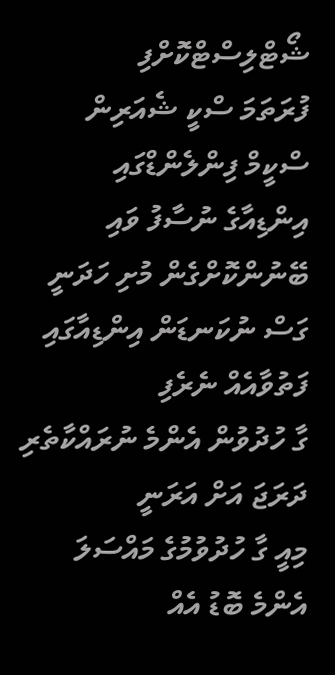ޝޯޓްލިސްޓްކޮށްފި
ފުރަތަމަ ސްކީ ޝެއަރިން ސްކީމް ފިންލެންޑްގައި
އިންޑިއާގެ ނުސާފު ވައި ބޭނުންކޮށްގެން މުށި ހަދަނީ
ގަސް ނުކަނޑަން އިންޑިއާގައި ފަތުވާއެއް ނެރެފި
ގާ ހުދުވުން އެންމެ ނުރައްކާތެރި ދަރަޖަ އަށް އަރަނީ
މިއީ ގާ ހުދުވުމުގެ މައްސަލަ އެންމެ ބޮޑު އެއް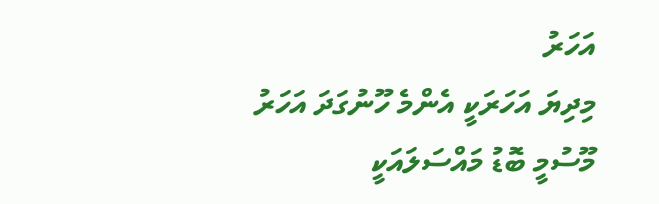އަހަރު
މިދިޔަ އަހަރަކީ އެންމެ ހޫނުގަދަ އަހަރު
މޫސުމީ ބޮޑު މައްސަލައަކީ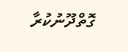ގޮތްދޫނުކުރާ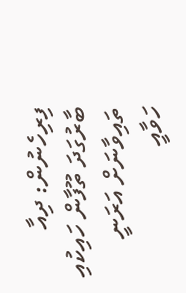ފިރިހެނުން: ދިއާ
ބާރުގަދަ ތޫފާން ހައިކުއި ތައިވާނަށް އަރަނީ
ހަވާއީ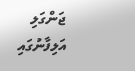ޖަންގަލި އަލިފާނުގައި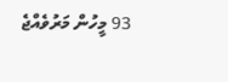93 މީހުން މަރުވެއްޖެ